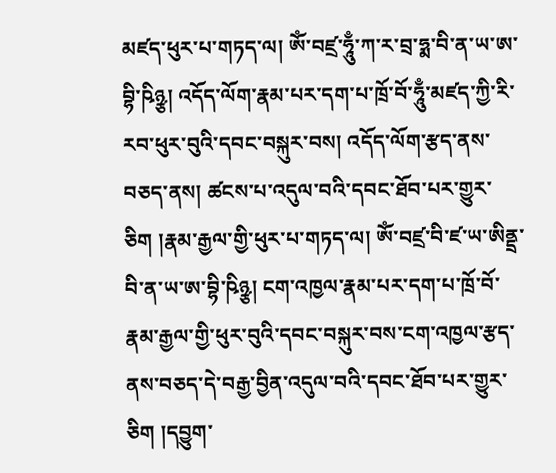མཛད་ཕུར་པ་གཏད་ལ། ཨོཾ་བཛྲ་ཧཱུྃ་ཀ་ར་བྲ་ཧྨ་བི་ན་ཡ་ཨ་བྷི་ཥིཉྩ། འདོད་ལོག་རྣམ་པར་དག་པ་ཁྲོ་བོ་ཧཱུྃ་མཛད་ཀྱི་རི་རབ་ཕུར་བུའི་དབང་བསྐུར་བས། འདོད་ལོག་རྩད་ནས་བཅད་ནས། ཚངས་པ་འདུལ་བའི་དབང་ཐོབ་པར་གྱུར་ཅིག །རྣམ་རྒྱལ་གྱི་ཕུར་པ་གཏད་ལ། ཨོཾ་བཛྲ་བི་ཛ་ཡ་ཨིནྡྲ་བི་ན་ཡ་ཨ་བྷི་ཥིཉྩ། ངག་འཁྱལ་རྣམ་པར་དག་པ་ཁྲོ་བོ་རྣམ་རྒྱལ་གྱི་ཕུར་བུའི་དབང་བསྐུར་བས་ངག་འཁྱལ་རྩད་ནས་བཅད་དེ་བརྒྱ་བྱིན་འདུལ་བའི་དབང་ཐོབ་པར་གྱུར་ཅིག །དབྱུག་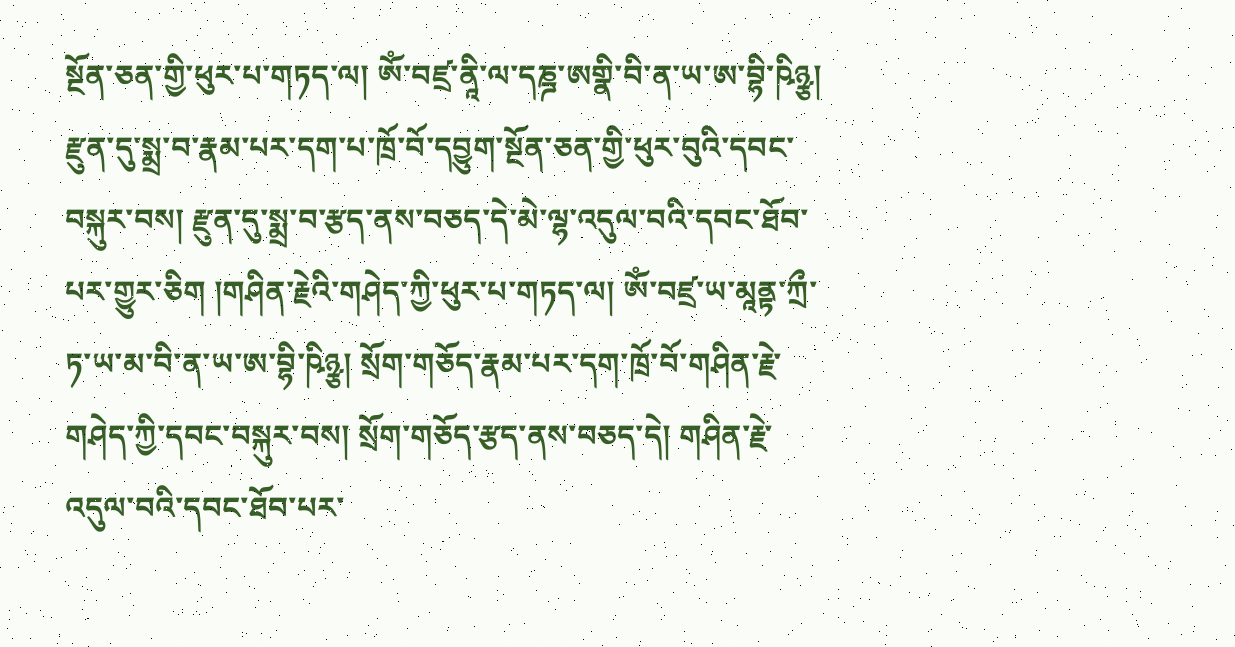སྔོན་ཅན་གྱི་ཕུར་པ་གཏད་ལ། ཨོཾ་བཛྲ་ནཱི་ལ་དཎྜ་ཨགྣི་བི་ན་ཡ་ཨ་བྷི་ཥིཉྩ། རྫུན་དུ་སྨྲ་བ་རྣམ་པར་དག་པ་ཁྲོ་བོ་དབྱུག་སྔོན་ཅན་གྱི་ཕུར་བུའི་དབང་བསྐུར་བས། རྫུན་དུ་སྨྲ་བ་རྩད་ནས་བཅད་དེ་མེ་ལྷ་འདུལ་བའི་དབང་ཐོབ་པར་གྱུར་ཅིག །གཤིན་རྗེའི་གཤེད་ཀྱི་ཕུར་པ་གཏད་ལ། ཨོཾ་བཛྲ་ཡ་མཱནྟ་ཀྲྀ་ཏ་ཡ་མ་བི་ན་ཡ་ཨ་བྷི་ཥིཉྩ། སྲོག་གཅོད་རྣམ་པར་དག་ཁྲོ་བོ་གཤིན་རྗེ་གཤེད་ཀྱི་དབང་བསྐུར་བས། སྲོག་གཅོད་རྩད་ནས་བཅད་དེ། གཤིན་རྗེ་འདུལ་བའི་དབང་ཐོབ་པར་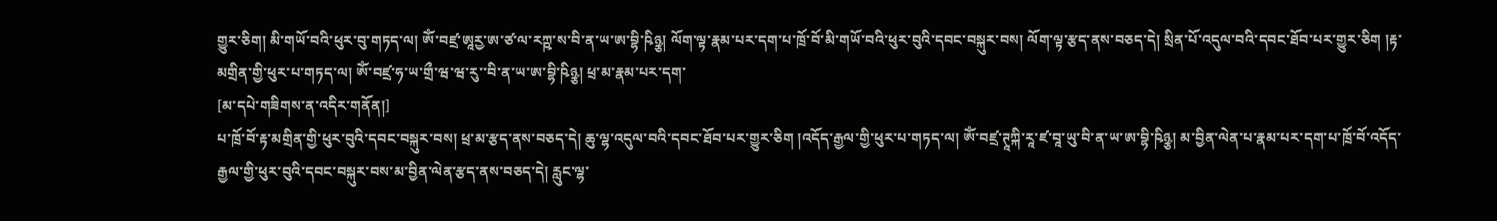གྱུར་ཅིག། མི་གཡོ་བའི་ཕུར་བུ་གཏད་ལ། ཨོཾ་བཛྲ་ཨཱརྱ་ཨ་ཙ་ལ་རཀྵ་ས་བི་ན་ཡ་ཨ་བྷི་ཥིཉྩ། ལོག་ལྟ་རྣམ་པར་དག་པ་ཁྲོ་བོ་མི་གཡོ་བའི་ཕུར་བུའི་དབང་བསྐུར་བས། ལོག་ལྟ་རྩད་ནས་བཅད་དེ། སྲིན་པོ་འདུལ་བའི་དབང་ཐོབ་པར་གྱུར་ཅིག །རྟ་མགྲིན་གྱི་ཕུར་པ་གཏད་ལ། ཨོཾ་བཛྲ་ཧ་ཡ་གྲྀ་ཝ་ཝ་རུ་་བི་ན་ཡ་ཨ་བྷི་ཥིཉྩ། ཕྲ་མ་རྣམ་པར་དག་
[མ་དཔེ་གཟིགས་ན་འདིར་གནོན།]
པ་ཁྲོ་བོ་རྟ་མགྲིན་གྱི་ཕུར་བུའི་དབང་བསྐུར་བས། ཕྲ་མ་རྩད་ནས་བཅད་དེ། ཆུ་ལྷ་འདུལ་བའི་དབང་ཐོབ་པར་གྱུར་ཅིག །འདོད་རྒྱལ་གྱི་ཕུར་པ་གཏད་ལ། ཨོཾ་བཛྲ་ཊཱཀྐི་རཱ་ཛ་བཱ་ཡུ་བི་ན་ཡ་ཨ་བྷི་ཥིཉྩ། མ་བྱིན་ལེན་པ་རྣམ་པར་དག་པ་ཁྲོ་བོ་འདོད་རྒྱལ་གྱི་ཕུར་བུའི་དབང་བསྐུར་བས་མ་བྱིན་ལེན་རྩད་ནས་བཅད་དེ། རླུང་ལྷ་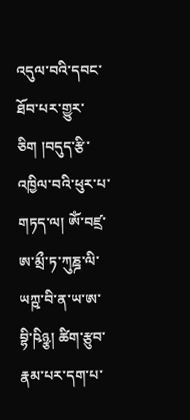འདུལ་བའི་དབང་ཐོབ་པར་གྱུར་ཅིག །བདུད་རྩི་འཁྱིལ་བའི་ཕུར་པ་གཏད་ལ། ཨོཾ་བཛྲ་ཨ་མྲྀ་ཏ་ཀུཎྜ་ལི་ཡཀྵ་བི་ན་ཡ་ཨ་བྷི་ཥིཉྩ། ཚིག་རྩུབ་རྣམ་པར་དག་པ་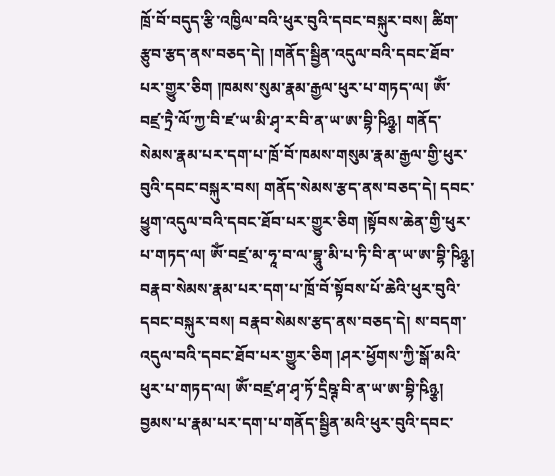ཁྲོ་བོ་བདུད་རྩི་འཁྱིལ་བའི་ཕུར་བུའི་དབང་བསྐུར་བས། ཚིག་རྩུབ་རྩད་ནས་བཅད་དེ། །གནོད་སྦྱིན་འདུལ་བའི་དབང་ཐོབ་པར་གྱུར་ཅིག །ཁམས་སུམ་རྣམ་རྒྱལ་ཕུར་པ་གཏད་ལ། ཨོཾ་བཛྲ་ཏྲཻ་ལོ་ཀྱ་བི་ཛ་ཡ་མི་ཤྭ་ར་བི་ན་ཡ་ཨ་བྷི་ཥིཉྩ། གནོད་སེམས་རྣམ་པར་དག་པ་ཁྲོ་བོ་ཁམས་གསུམ་རྣམ་རྒྱལ་གྱི་ཕུར་བུའི་དབང་བསྐུར་བས། གནོད་སེམས་རྩད་ནས་བཅད་དེ། དབང་ཕྱུག་འདུལ་བའི་དབང་ཐོབ་པར་གྱུར་ཅིག །སྟོབས་ཆེན་གྱི་ཕུར་པ་གཏད་ལ། ཨོཾ་བཛྲ་མ་ཧཱ་བ་ལ་བྷཱུ་མི་པ་ཏི་བི་ན་ཡ་ཨ་བྷི་ཥིཉྩ། བརྣབ་སེམས་རྣམ་པར་དག་པ་ཁྲོ་བོ་སྟོབས་པོ་ཆེའི་ཕུར་བུའི་དབང་བསྐུར་བས། བརྣབ་སེམས་རྩད་ནས་བཅད་དེ། ས་བདག་འདུལ་བའི་དབང་ཐོབ་པར་གྱུར་ཅིག །ཤར་ཕྱོགས་ཀྱི་སྒོ་མའི་ཕུར་པ་གཏད་ལ། ཨོཾ་བཛྲ་ཤ་ཤྭ་ཏོ་དྲིཥྚ་བི་ན་ཡ་ཨ་བྷི་ཥིཉྩ། བྱམས་པ་རྣམ་པར་དག་པ་གནོད་སྦྱིན་མའི་ཕུར་བུའི་དབང་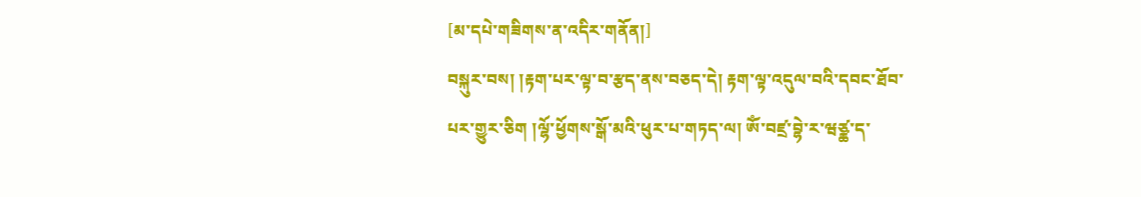[མ་དཔེ་གཟིགས་ན་འདིར་གནོན།]
བསྐུར་བས། །རྟག་པར་ལྟ་བ་རྩད་ནས་བཅད་དེ། རྟག་ལྟ་འདུལ་བའི་དབང་ཐོབ་པར་གྱུར་ཅིག །ལྷོ་ཕྱོགས་སྒོ་མའི་ཕུར་པ་གཏད་ལ། ཨོཾ་བཛྲ་བྷེ་ར་ཝཙྪ་ད་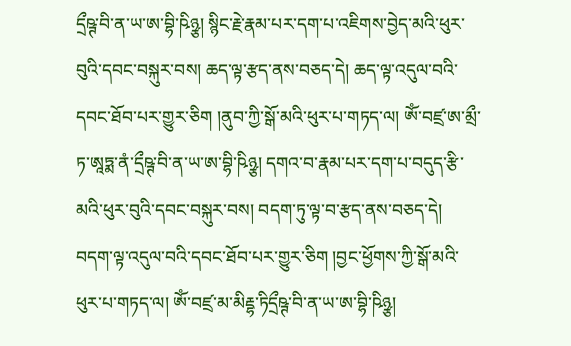དྲྀཥྚ་བི་ན་ཡ་ཨ་བྷི་ཥིཉྩ། སྙིང་རྗེ་རྣམ་པར་དག་པ་འཇིགས་བྱེད་མའི་ཕུར་བུའི་དབང་བསྐུར་བས། ཆད་ལྟ་རྩད་ནས་བཅད་དེ། ཆད་ལྟ་འདུལ་བའི་དབང་ཐོབ་པར་གྱུར་ཅིག །ནུབ་ཀྱི་སྒོ་མའི་ཕུར་པ་གཏད་ལ། ཨོཾ་བཛྲ་ཨ་མྲྀ་ཏ་ཨཱཏྨ་ནཾ་དྲྀཥྚ་བི་ན་ཡ་ཨ་བྷི་ཥིཉྩ། དགའ་བ་རྣམ་པར་དག་པ་བདུད་རྩི་མའི་ཕུར་བུའི་དབང་བསྐུར་བས། བདག་ཏུ་ལྟ་བ་རྩད་ནས་བཅད་དེ། བདག་ལྟ་འདུལ་བའི་དབང་ཐོབ་པར་གྱུར་ཅིག །བྱང་ཕྱོགས་ཀྱི་སྒོ་མའི་ཕུར་པ་གཏད་ལ། ཨོཾ་བཛྲ་མ་མིརྡྷ་ཏིདྲྀཥྚ་བི་ན་ཡ་ཨ་བྷི་ཥིཉྩ།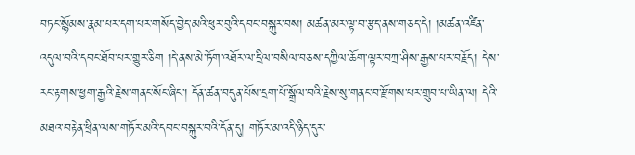བཏང་སྙོམས་རྣམ་པར་དག་པར་གསོད་བྱེད་མའི་ཕུར་བུའི་དབང་བསྐུར་བས། མཚན་མར་ལྟ་བ་རྩད་ནས་གཅད་དེ། །མཚན་འཛིན་འདུལ་བའི་དབང་ཐོབ་པར་གྱུར་ཅིག །དེ་ནས་མེ་ཏོག་འཐོར་ལ་དྲིལ་བསིལ་བཅས་དཀྱིལ་ཆོག་ལྟར་བཀྲ་ཤིས་རྒྱས་པར་བརྗོད། དེས་རང་རྟགས་ཕྱག་རྒྱའི་རྗེས་གནང་སོང་ཞིང་། དོན་ཚན་བདུན་པོས་དྲག་པོ་སྒྲོལ་བའི་རྗེས་སུ་གནང་བ་རྫོགས་པར་གྲུབ་པ་ཡིན་ལ། དེའི་མཐའ་བརྟེན་ཕྲིན་ལས་གཏོར་མའི་དབང་བསྐུར་བའི་དོན་དུ། གཏོར་མ་འདི་ཉིད་དུར་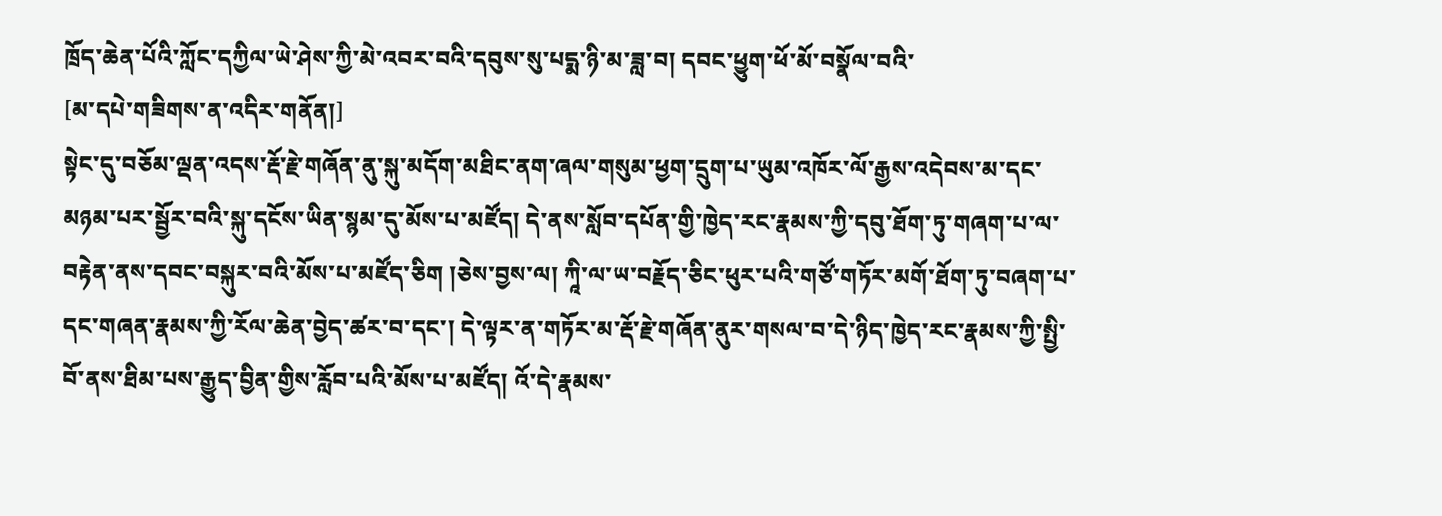ཁྲོད་ཆེན་པོའི་ཀློང་དཀྱིལ་ཡེ་ཤེས་ཀྱི་མེ་འབར་བའི་དབུས་སུ་པདྨ་ཉི་མ་ཟླ་བ། དབང་ཕྱུག་ཕོ་མོ་བསྣོལ་བའི་
[མ་དཔེ་གཟིགས་ན་འདིར་གནོན།]
སྟེང་དུ་བཅོམ་ལྡན་འདས་རྡོ་རྗེ་གཞོན་ནུ་སྐུ་མདོག་མཐིང་ནག་ཞལ་གསུམ་ཕྱག་དྲུག་པ་ཡུམ་འཁོར་ལོ་རྒྱས་འདེབས་མ་དང་མཉམ་པར་སྦྱོར་བའི་སྐུ་དངོས་ཡིན་སྙམ་དུ་མོས་པ་མཛོད། དེ་ནས་སློབ་དཔོན་གྱི་ཁྱེད་རང་རྣམས་ཀྱི་དབུ་ཐོག་ཏུ་གཞག་པ་ལ་བརྟེན་ནས་དབང་བསྐུར་བའི་མོས་པ་མཛོད་ཅིག །ཅེས་བྱས་ལ། ཀཱི་ལ་ཡ་བརྗོད་ཅིང་ཕུར་པའི་གཙོ་གཏོར་མགོ་ཐོག་ཏུ་བཞག་པ་དང་གཞན་རྣམས་ཀྱི་རོལ་ཆེན་བྱེད་ཚར་བ་དང་། དེ་ལྟར་ན་གཏོར་མ་རྡོ་རྗེ་གཞོན་ནུར་གསལ་བ་དེ་ཉིད་ཁྱེད་རང་རྣམས་ཀྱི་སྤྱི་བོ་ནས་ཐིམ་པས་རྒྱུད་བྱིན་གྱིས་རློབ་པའི་མོས་པ་མཛོད། འོ་དེ་རྣམས་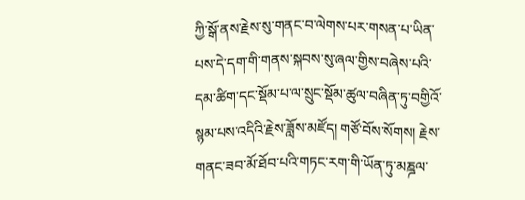ཀྱི་སྒོ་ནས་རྗེས་སུ་གནང་བ་ལེགས་པར་གསན་པ་ཡིན་པས་དེ་དག་གི་གནས་སྐབས་སུ་ཞལ་གྱིས་བཞེས་པའི་དམ་ཚིག་དང་སྡོམ་པ་ལ་སྲུང་སྡོམ་ཚུལ་བཞིན་ཏུ་བགྱིའོ་སྙམ་པས་འདིའི་རྗེས་ཟློས་མཛོད། གཙོ་བོས་སོགས། རྗེས་གནང་ཟབ་མོ་ཐོབ་པའི་གཏང་རག་གི་ཡོན་ཏུ་མཎྜལ་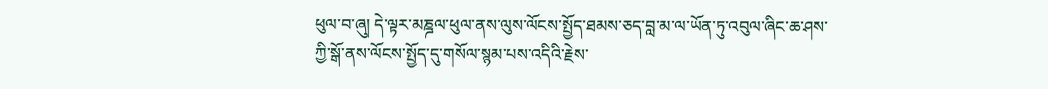ཕུལ་བ་ཞུ། དེ་ལྟར་མཎྜལ་ཕུལ་ནས་ལུས་ལོངས་སྤྱོད་ཐམས་ཅད་བླ་མ་ལ་ཡོན་ཏུ་འབུལ་ཞིང་ཆ་ཤས་ཀྱི་སྒོ་ནས་ལོངས་སྤྱོད་དུ་གསོལ་སྙམ་པས་འདིའི་རྗེས་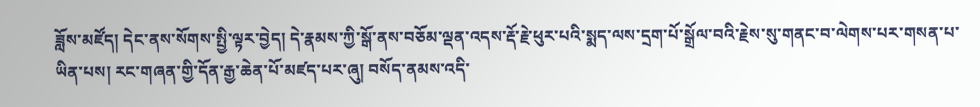ཟློས་མཛོད། དེང་ནས་སོགས་སྤྱི་ལྟར་བྱེད། དེ་རྣམས་ཀྱི་སྒོ་ནས་བཅོམ་ལྡན་འདས་རྡོ་རྗེ་ཕུར་པའི་སྨད་ལས་དྲག་པོ་སྒྲོལ་བའི་རྗེས་སུ་གནང་བ་ལེགས་པར་གསན་པ་ཡིན་པས། རང་གཞན་གྱི་དོན་རྒྱ་ཆེན་པོ་མཛད་པར་ཞུ། བསོད་ནམས་འདི་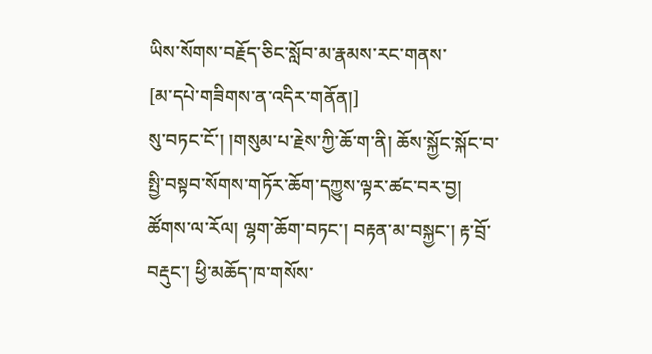ཡིས་སོགས་བརྗོད་ཅིང་སློབ་མ་རྣམས་རང་གནས་
[མ་དཔེ་གཟིགས་ན་འདིར་གནོན།]
སུ་བཏང་ངོ་། །གསུམ་པ་རྗེས་ཀྱི་ཆོ་ག་ནི། ཆོས་སྐྱོང་སྐོང་བ་སྤྱི་བསྟབ་སོགས་གཏོར་ཆོག་དཀྱུས་ལྟར་ཚང་བར་བྱ། ཚོགས་ལ་རོལ། ལྷག་ཆོག་བཏང་། བརྟན་མ་བསྐྱང་། རྟ་བྲོ་བརྡུང་། ཕྱི་མཆོད་ཁ་གསོས་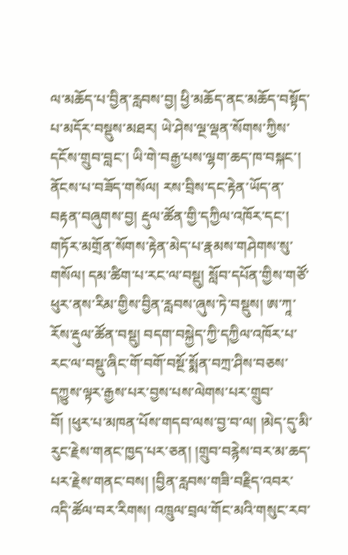ལ་མཆོད་པ་བྱིན་རླབས་བྱ། ཕྱི་མཆོད་ནང་མཆོད་བསྟོད་པ་མདོར་བསྡུས་མཐར། ཡེ་ཤེས་ལྔ་ལྡན་སོགས་ཀྱིས་དངོས་གྲུབ་བླང་། ཡི་གེ་བརྒྱ་པས་ལྷག་ཆད་ཁ་བསྐང་། ནོངས་པ་བཟོད་གསོལ། རས་བྲིས་དང་རྟེན་ཡོད་ན་བརྟན་བཞུགས་བྱ། རྡུལ་ཚོན་གྱི་དཀྱིལ་འཁོར་དང་། གཏོར་མགྲོན་སོགས་རྟེན་མེད་པ་རྣམས་གཤེགས་སུ་གསོལ། དམ་ཚིག་པ་རང་ལ་བསྡུ། སློབ་དཔོན་གྱིས་གཙོ་ཕུར་ནས་རིམ་གྱིས་བྱིན་རླབས་ཞུས་ཏེ་བསྡུས། ཨ་ཀཱ་རོས་རྡུལ་ཚོན་བསྡུ། བདག་བསྐྱེད་ཀྱི་དཀྱིལ་འཁོར་པ་རང་ལ་བསྡུ་ཞིང་གོ་བགོ་བསྔོ་སྨོན་བཀྲ་ཤིས་བཅས་དཀྱུས་ལྟར་རྒྱས་པར་བྱས་པས་ལེགས་པར་གྲུབ་བོ། །ཕུར་པ་མཁན་པོས་གདབ་ལས་བྱ་བ་ལ། །མེད་དུ་མི་རུང་རྗེས་གནང་ཁྱད་པར་ཅན། །གྲུབ་བརྙེས་བར་མ་ཆད་པར་རྗེས་གནང་བས། །བྱིན་རླབས་གཟི་བརྗིད་འབར་འདི་ཚོལ་བར་རིགས། འཁྲུལ་བྲལ་གོང་མའི་གསུང་རབ་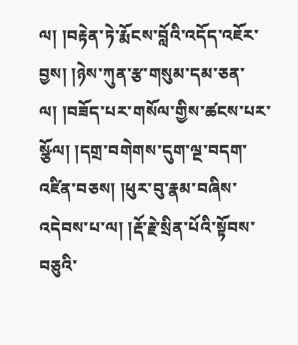ལ། །བརྟེན་ཏེ་རྨོངས་བློའི་འདོད་འཇོར་བྱས། །ཉེས་ཀུན་རྩ་གསུམ་དམ་ཅན་ལ། །བཟོད་པར་གསོལ་གྱིས་ཚངས་པར་སྩོལ། །དགྲ་བགེགས་དུག་ལྔ་བདག་འཛིན་བཅས། །ཕུར་བུ་རྣམ་བཞིས་འདེབས་པ་ལ། །རྡོ་རྗེ་སྲིན་པོའི་སྟོབས་བཅུའི་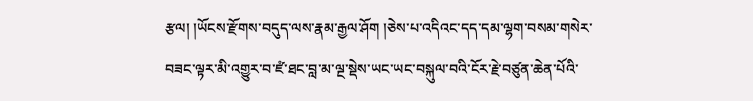རྩལ། །ཡོངས་རྫོགས་བདུད་ལས་རྣམ་རྒྱལ་ཤོག །ཅེས་པ་འདིའང་དད་དམ་ལྷག་བསམ་གསེར་བཟང་ལྟར་མི་འགྱུར་བ་ཛཾ་ཐང་བླ་མ་ལྔ་སྡེས་ཡང་ཡང་བསྐུལ་བའི་ངོར་རྗེ་བཙུན་ཆེན་པོའི་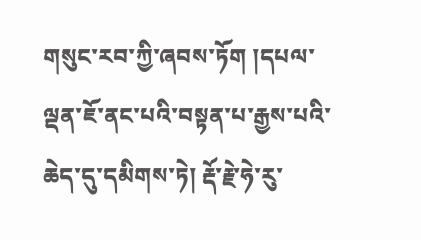གསུང་རབ་ཀྱི་ཞབས་ཏོག །དཔལ་ལྡན་ཇོ་ནང་པའི་བསྟན་པ་རྒྱས་པའི་ཆེད་དུ་དམིགས་ཏེ། རྡོ་རྗེ་ཧེ་རུ་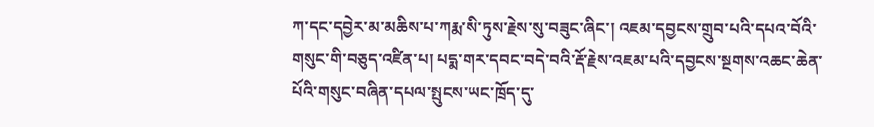ཀ་དང་དབྱེར་མ་མཆིས་པ་ཀརྨ་སི་ཏུས་རྗེས་སུ་བཟུང་ཞིང་། འཇམ་དབྱངས་གྲུབ་པའི་དཔའ་བོའི་གསུང་གི་བཅུད་འཛིན་པ། པདྨ་གར་དབང་བདེ་བའི་རྡོ་རྗེས་འཇམ་པའི་དབྱངས་སྔགས་འཆང་ཆེན་པོའི་གསུང་བཞིན་དཔལ་སྤུངས་ཡང་ཁྲོད་དུ་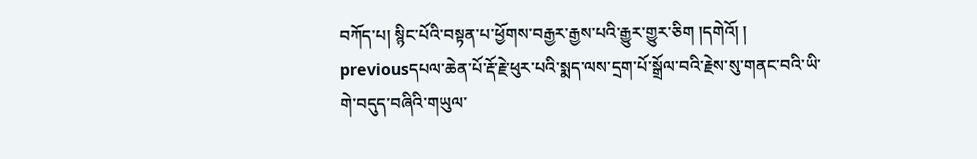བཀོད་པ། སྙིང་པོའི་བསྟན་པ་ཕྱོགས་བརྒྱར་རྒྱས་པའི་རྒྱུར་གྱུར་ཅིག །དགེའོ། །
previousདཔལ་ཆེན་པོ་རྡོ་རྗེ་ཕུར་པའི་སྨད་ལས་དྲག་པོ་སྒྲོལ་བའི་རྗེས་སུ་གནང་བའི་ཡི་གེ་བདུད་བཞིའི་གཡུལ་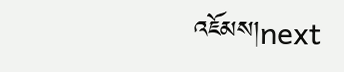འཇོམས།next